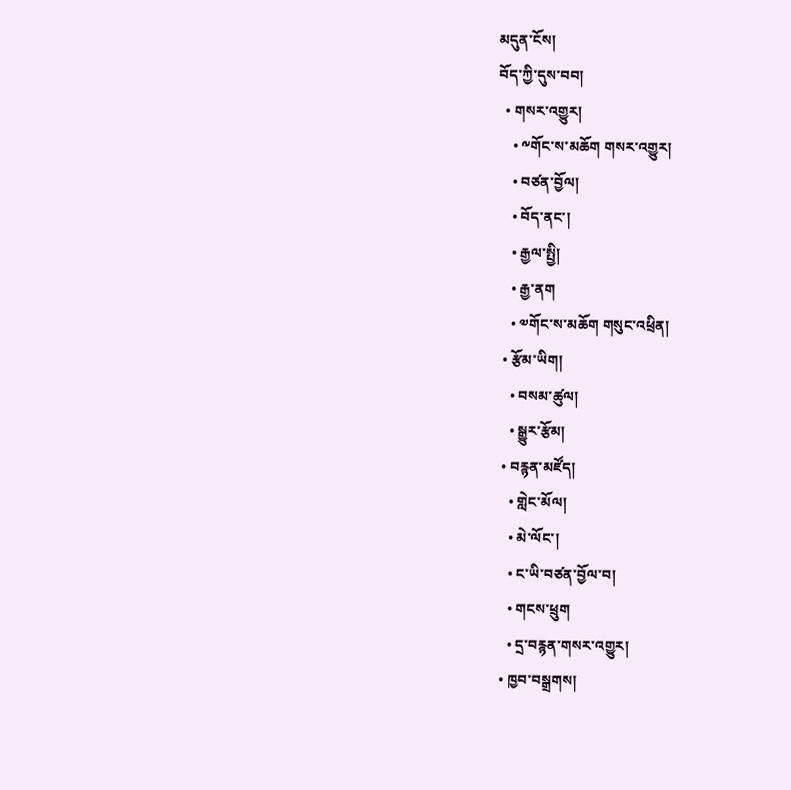མདུན་ངོས།
བོད་ཀྱི་དུས་བབ།
  • གསར་འགྱུར།
    • ༸གོང་ས་མཆོག གསར་འགྱུར།
    • བཙན་བྱོལ།
    • བོད་ནང་།
    • རྒྱལ་སྤྱི།
    • རྒྱ་ནག
    • ༧གོང་ས་མཆོག གསུང་འཕྲིན།
  • རྩོམ་ཡིག།
    • བསམ་ཚུལ།
    • སྒྱུར་རྩོམ།
  • བརྙན་མཛོད།
    • གླེང་མོལ།
    • མེ་ལོང་།
    • ང་ཡི་བཙན་བྱོལ་བ།
    • གངས་ཕྲུག
    • དྲ་བརྙན་གསར་འགྱུར།
  • ཁྱབ་བསྒྲགས།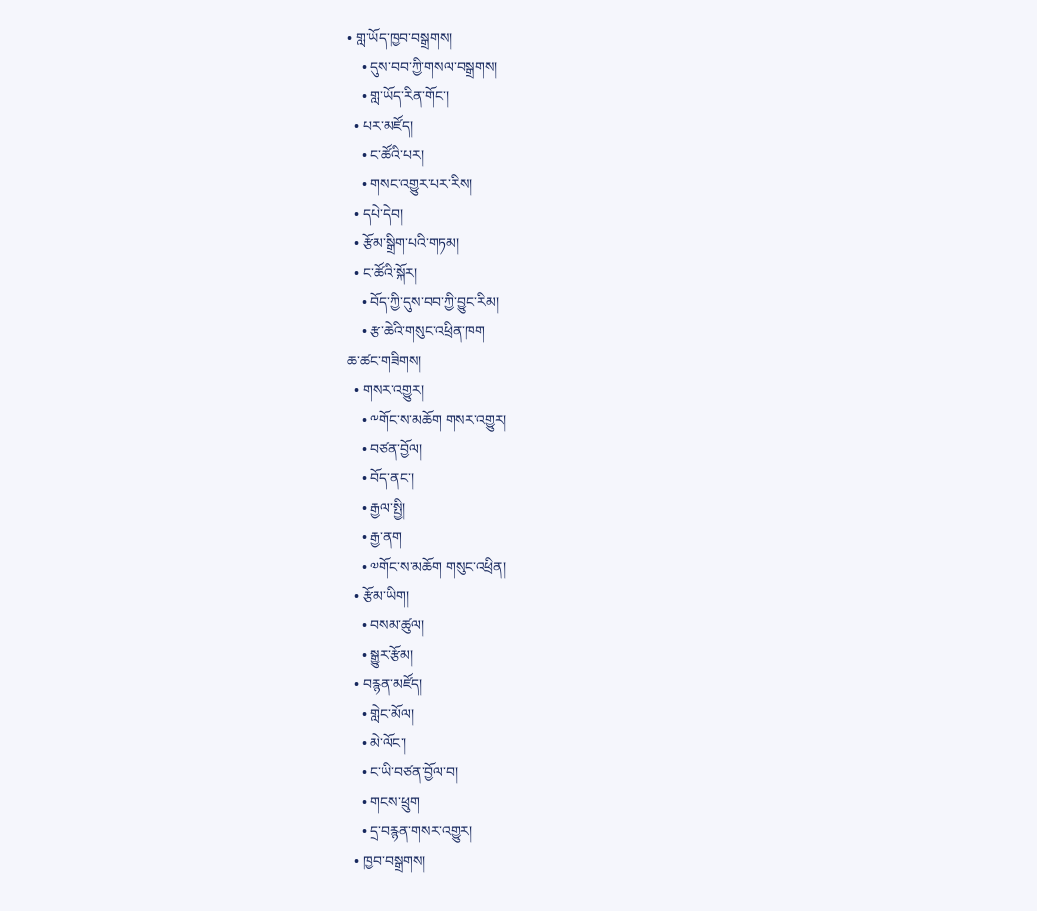• གླ་ཡོད་ཁྱབ་བསྒྲགས།
    • དུས་བབ་ཀྱི་གསལ་བསྒྲགས།
    • གླ་ཡོད་རིན་གོང་།
  • པར་མཛོད།
    • ང་ཚོའི་པར།
    • གསང་འགྱུར་པར་རིས།
  • དཔེ་དེབ།
  • རྩོམ་སྒྲིག་པའི་གཏམ།
  • ང་ཚོའི་སྐོར།
    • བོད་ཀྱི་དུས་བབ་ཀྱི་བྱུང་རིམ།
    • རྩ་ཆེའི་གསུང་འཕྲིན་ཁག
ཆ་ཚང་གཟིགས།
  • གསར་འགྱུར།
    • ༸གོང་ས་མཆོག གསར་འགྱུར།
    • བཙན་བྱོལ།
    • བོད་ནང་།
    • རྒྱལ་སྤྱི།
    • རྒྱ་ནག
    • ༧གོང་ས་མཆོག གསུང་འཕྲིན།
  • རྩོམ་ཡིག།
    • བསམ་ཚུལ།
    • སྒྱུར་རྩོམ།
  • བརྙན་མཛོད།
    • གླེང་མོལ།
    • མེ་ལོང་།
    • ང་ཡི་བཙན་བྱོལ་བ།
    • གངས་ཕྲུག
    • དྲ་བརྙན་གསར་འགྱུར།
  • ཁྱབ་བསྒྲགས།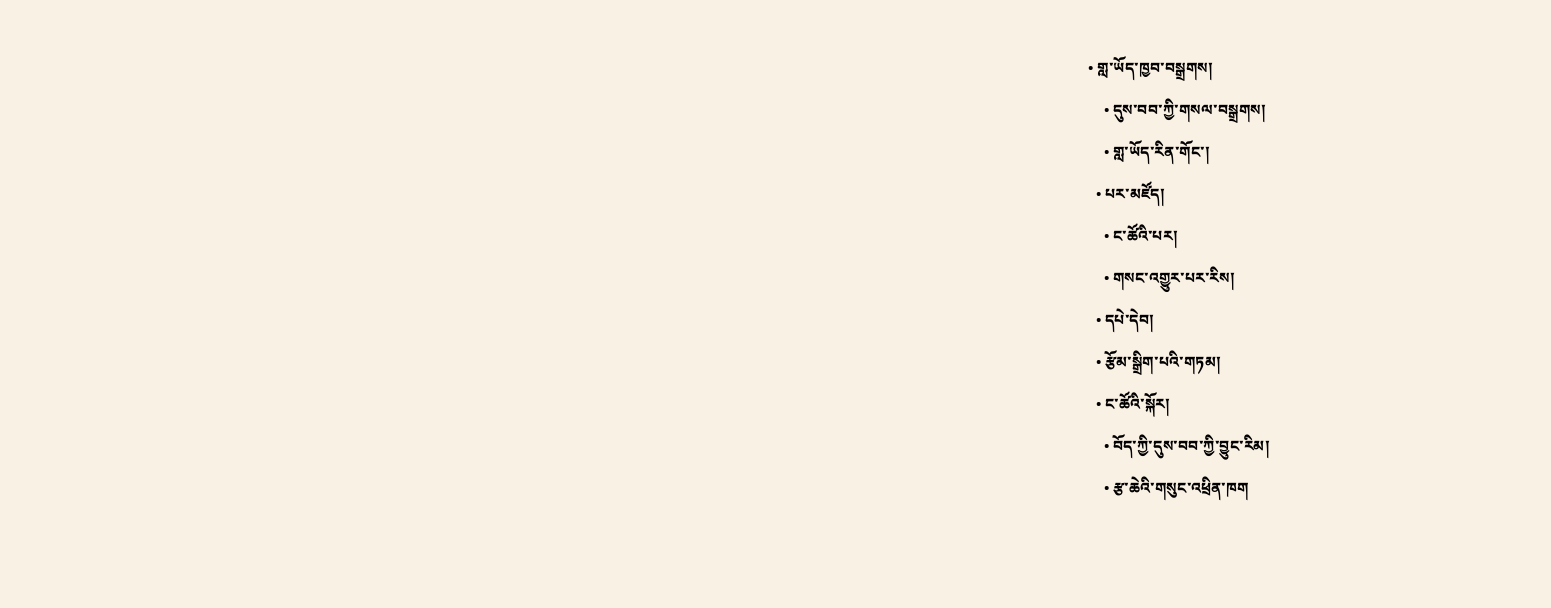• གླ་ཡོད་ཁྱབ་བསྒྲགས།
    • དུས་བབ་ཀྱི་གསལ་བསྒྲགས།
    • གླ་ཡོད་རིན་གོང་།
  • པར་མཛོད།
    • ང་ཚོའི་པར།
    • གསང་འགྱུར་པར་རིས།
  • དཔེ་དེབ།
  • རྩོམ་སྒྲིག་པའི་གཏམ།
  • ང་ཚོའི་སྐོར།
    • བོད་ཀྱི་དུས་བབ་ཀྱི་བྱུང་རིམ།
    • རྩ་ཆེའི་གསུང་འཕྲིན་ཁག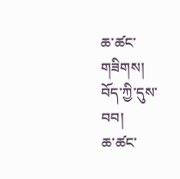ཆ་ཚང་གཟིགས།
བོད་ཀྱི་དུས་བབ།
ཆ་ཚང་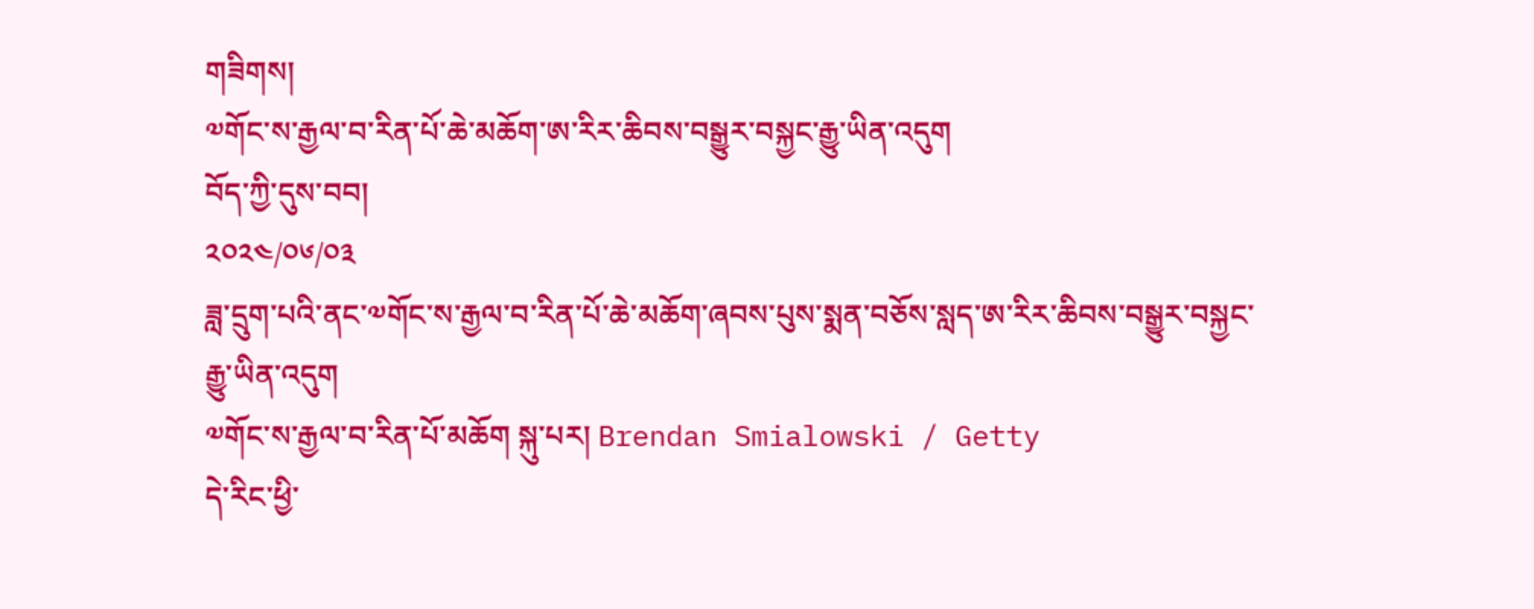གཟིགས།
༧གོང་ས་རྒྱལ་བ་རིན་པོ་ཆེ་མཆོག་ཨ་རིར་ཆིབས་བསྒྱུར་བསྐྱང་རྒྱུ་ཡིན་འདུག
བོད་ཀྱི་དུས་བབ།
༢༠༢༤/༠༦/༠༣
ཟླ་དྲུག་པའི་ནང་༧གོང་ས་རྒྱལ་བ་རིན་པོ་ཆེ་མཆོག་ཞབས་པུས་སྨན་བཅོས་སླད་ཨ་རིར་ཆིབས་བསྒྱུར་བསྐྱང་རྒྱུ་ཡིན་འདུག
༧གོང་ས་རྒྱལ་བ་རིན་པོ་མཆོག སྐུ་པར། Brendan Smialowski / Getty
དེ་རིང་ཕྱི་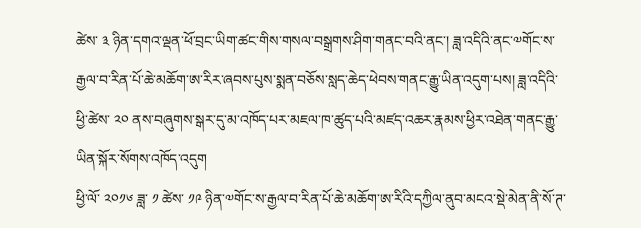ཚེས་ ༣ ཉིན་དགའ་ལྡན་ཕོ་བྲང་ཡིག་ཚང་གིས་གསལ་བསྒྲགས་ཤིག་གནང་བའི་ནང་། ཟླ་འདིའི་ནང་༧གོང་ས་རྒྱལ་བ་རིན་པོ་ཆེ་མཆོག་ཨ་རིར་ཞབས་པུས་སྨན་བཅོས་སླད་ཆེད་ཕེབས་གནང་རྒྱུ་ཡིན་འདུག་པས། ཟླ་འདིའི་ཕྱི་ཚེས་ ༢༠ ནས་བཞུགས་སྒར་དུ་མ་འཁོད་པར་མཇལ་ཁ་ཚུད་པའི་མཛད་འཆར་རྣམས་ཕྱིར་འཐེན་གནང་རྒྱུ་ཡིན་སྐོར་སོགས་འཁོད་འདུག
ཕྱི་ལོ་ ༢༠༡༦ ཟླ་ ༡ ཚེས་ ༡༩ ཉིན་༧གོང་ས་རྒྱལ་བ་རིན་པོ་ཆེ་མཆོག་ཨ་རིའི་དཀྱིལ་ནུབ་མངའ་སྡེ་མེན་ནི་སོ་ཊ་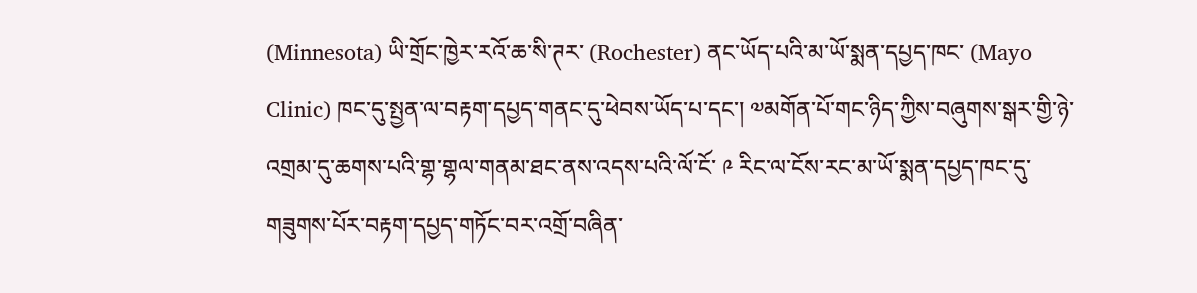(Minnesota) ཡི་གྲོང་ཁྱེར་རའོ་ཆ་སི་ཊར་ (Rochester) ནང་ཡོད་པའི་མ་ཡོ་སྨན་དཔྱད་ཁང་ (Mayo Clinic) ཁང་དུ་སྤྱན་ལ་བརྟག་དཔྱད་གནང་དུ་ཕེབས་ཡོད་པ་དང་། ༧མགོན་པོ་གང་ཉིད་ཀྱིས་བཞུགས་སྒར་གྱི་ཉེ་འགྲམ་དུ་ཆགས་པའི་གྷ་གྷལ་གནམ་ཐང་ནས་འདས་པའི་ལོ་ངོ་ ༩ རིང་ལ་ངོས་རང་མ་ཡོ་སྨན་དཔྱད་ཁང་དུ་གཟུགས་པོར་བརྟག་དཔྱད་གཏོང་བར་འགྲོ་བཞིན་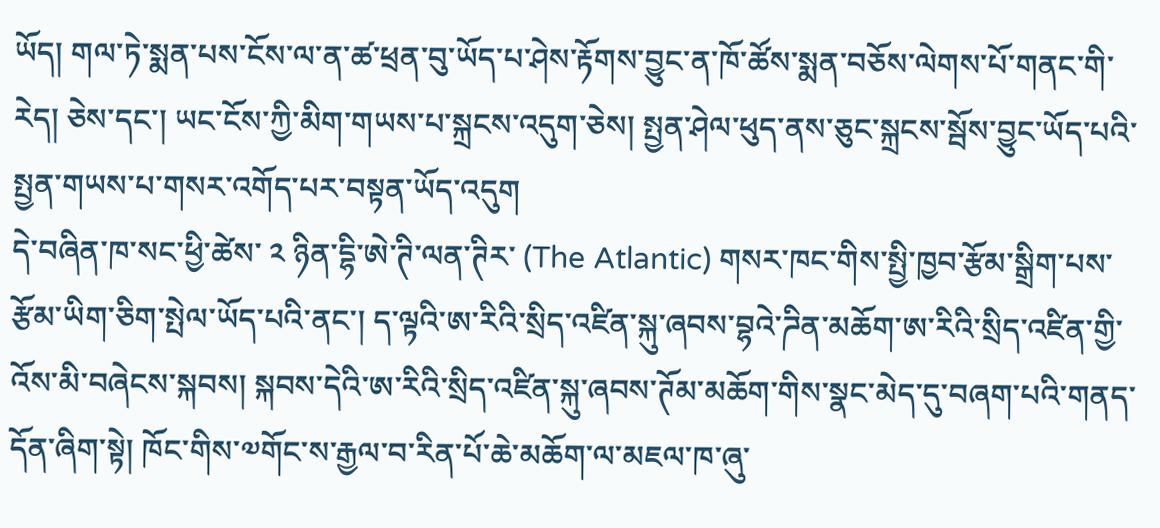ཡོད། གལ་ཏེ་སྨན་པས་ངོས་ལ་ན་ཚ་ཕྲན་བུ་ཡོད་པ་ཤེས་རྟོགས་བྱུང་ན་ཁོ་ཚོས་སྨན་བཅོས་ལེགས་པོ་གནང་གི་རེད། ཅེས་དང་། ཡང་ངོས་ཀྱི་མིག་གཡས་པ་སྐྲངས་འདུག་ཅེས། སྤྱན་ཤེལ་ཕུད་ནས་ཅུང་སྐྲངས་སྦོས་བྱུང་ཡོད་པའི་སྤྱན་གཡས་པ་གསར་འགོད་པར་བསྟན་ཡོད་འདུག
དེ་བཞིན་ཁ་སང་ཕྱི་ཚེས་ ༢ ཉིན་དྷི་ཨེ་ཊི་ལན་ཊིར་ (The Atlantic) གསར་ཁང་གིས་སྤྱི་ཁྱབ་རྩོམ་སྒྲིག་པས་རྩོམ་ཡིག་ཅིག་སྤེལ་ཡོད་པའི་ནང་། ད་ལྟའི་ཨ་རིའི་སྲིད་འཛིན་སྐུ་ཞབས་བྷའེ་ཌིན་མཆོག་ཨ་རིའི་སྲིད་འཛིན་གྱི་འོས་མི་བཞེངས་སྐབས། སྐབས་དེའི་ཨ་རིའི་སྲིད་འཛིན་སྐུ་ཞབས་ཊོམ་མཆོག་གིས་སྣང་མེད་དུ་བཞག་པའི་གནད་དོན་ཞིག་སྟེ། ཁོང་གིས་༧གོང་ས་རྒྱལ་བ་རིན་པོ་ཆེ་མཆོག་ལ་མཇལ་ཁ་ཞུ་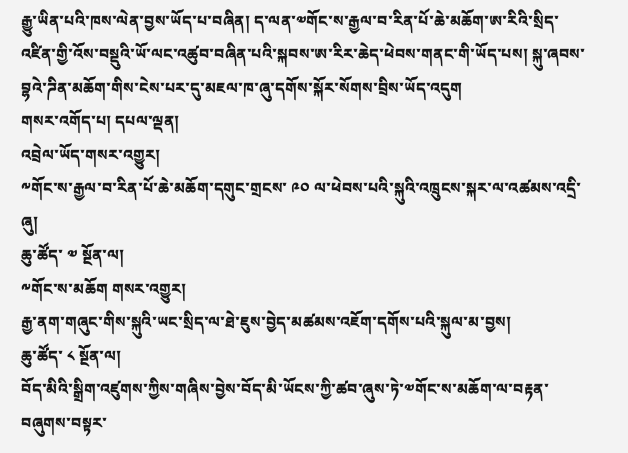རྒྱུ་ཡིན་པའི་ཁས་ལེན་བྱས་ཡོད་པ་བཞིན། ད་ལན་༧གོང་ས་རྒྱལ་བ་རིན་པོ་ཆེ་མཆོག་ཨ་རིའི་སྲིད་འཛིན་གྱི་འོས་བསྡུའི་ཡོ་ལང་འཚུབ་བཞིན་པའི་སྐབས་ཨ་རིར་ཆེད་ཕེབས་གནང་གི་ཡོད་པས། སྐུ་ཞབས་བྷའེ་ཌིན་མཆོག་གིས་ངེས་པར་དུ་མཇལ་ཁ་ཞུ་དགོས་སྐོར་སོགས་བྲིས་ཡོད་འདུག
གསར་འགོད་པ། དཔལ་ལྡན།
འབྲེལ་ཡོད་གསར་འགྱུར།
༸གོང་ས་རྒྱལ་བ་རིན་པོ་ཆེ་མཆོག་དགུང་གྲངས་ ༩༠ ལ་ཕེབས་པའི་སྐུའི་འཁྲུངས་སྐར་ལ་འཚམས་འདྲི་ཞུ།
ཆུ་ཚོད་ ༧ སྔོན་ལ།
༸གོང་ས་མཆོག གསར་འགྱུར།
རྒྱ་ནག་གཞུང་གིས་སྐུའི་ཡང་སྲིད་ལ་ཐེ་ཇུས་བྱེད་མཚམས་འཇོག་དགོས་པའི་སྐུལ་མ་བྱས།
ཆུ་ཚོད་ ༨ སྔོན་ལ།
བོད་མིའི་སྒྲིག་འཛུགས་ཀྱིས་གཞིས་བྱེས་བོད་མི་ཡོངས་ཀྱི་ཚབ་ཞུས་ཏེ་༧གོང་ས་མཆོག་ལ་བརྟན་བཞུགས་བསྟར་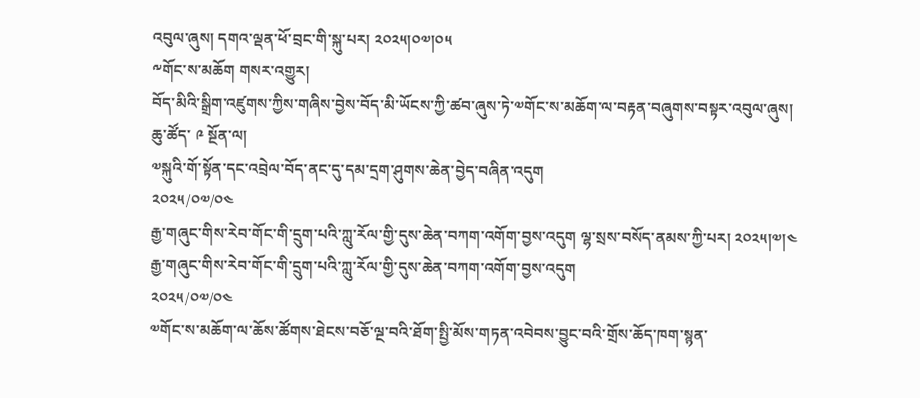འབུལ་ཞུས། དགའ་ལྡན་ཕོ་བྲང་གི་སྐུ་པར། ༢༠༢༥།༠༧།༠༥
༸གོང་ས་མཆོག གསར་འགྱུར།
བོད་མིའི་སྒྲིག་འཛུགས་ཀྱིས་གཞིས་བྱེས་བོད་མི་ཡོངས་ཀྱི་ཚབ་ཞུས་ཏེ་༧གོང་ས་མཆོག་ལ་བརྟན་བཞུགས་བསྟར་འབུལ་ཞུས།
ཆུ་ཚོད་ ༩ སྔོན་ལ།
༧སྐུའི་གོ་སྟོན་དང་འབྲེལ་བོད་ནང་དུ་དམ་དྲག་ཤུགས་ཆེན་བྱེད་བཞིན་འདུག
༢༠༢༥/༠༧/༠༤
རྒྱ་གཞུང་གིས་རེབ་གོང་གི་དྲུག་པའི་ཀླུ་རོལ་གྱི་དུས་ཆེན་བཀག་འགོག་བྱས་འདུག ལྷ་སྲས་བསོད་ནམས་ཀྱི་པར། ༢༠༢༥།༧།༤
རྒྱ་གཞུང་གིས་རེབ་གོང་གི་དྲུག་པའི་ཀླུ་རོལ་གྱི་དུས་ཆེན་བཀག་འགོག་བྱས་འདུག
༢༠༢༥/༠༧/༠༤
༧གོང་ས་མཆོག་ལ་ཆོས་ཚོགས་ཐེངས་བཅོ་ལྔ་བའི་ཐོག་སྤྱི་མོས་གཏན་འབེབས་བྱུང་བའི་གྲོས་ཆོད་ཁག་སྙན་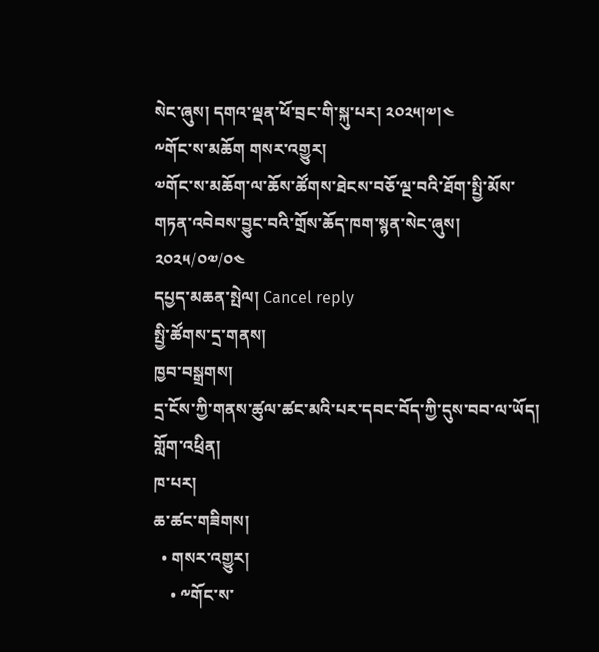སེང་ཞུས། དགའ་ལྡན་ཕོ་བྲང་གི་སྐུ་པར། ༢༠༢༥།༧།༤
༸གོང་ས་མཆོག གསར་འགྱུར།
༧གོང་ས་མཆོག་ལ་ཆོས་ཚོགས་ཐེངས་བཅོ་ལྔ་བའི་ཐོག་སྤྱི་མོས་གཏན་འབེབས་བྱུང་བའི་གྲོས་ཆོད་ཁག་སྙན་སེང་ཞུས།
༢༠༢༥/༠༧/༠༤
དཔྱད་མཆན་སྤེལ། Cancel reply
སྤྱི་ཚོགས་དྲ་གནས།
ཁྱབ་བསྒྲགས།
དྲ་ངོས་ཀྱི་གནས་ཚུལ་ཚང་མའི་པར་དབང་བོད་ཀྱི་དུས་བབ་ལ་ཡོད།
གློག་འཕྲིན།
ཁ་པར།
ཆ་ཚང་གཟིགས།
  • གསར་འགྱུར།
    • ༸གོང་ས་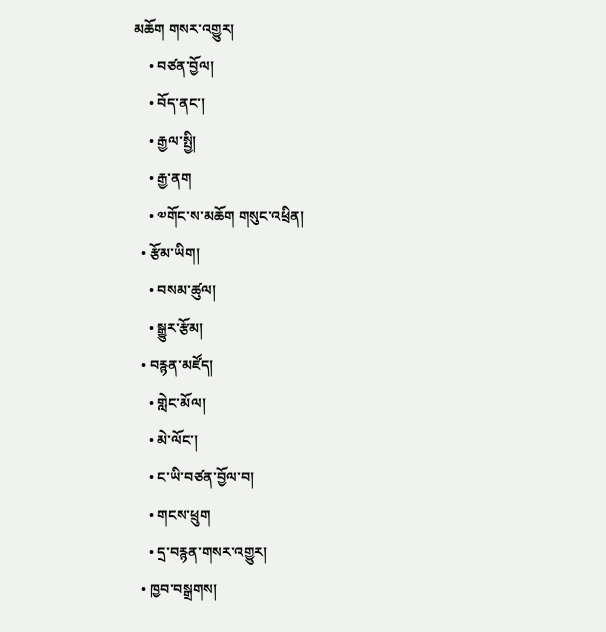མཆོག གསར་འགྱུར།
    • བཙན་བྱོལ།
    • བོད་ནང་།
    • རྒྱལ་སྤྱི།
    • རྒྱ་ནག
    • ༧གོང་ས་མཆོག གསུང་འཕྲིན།
  • རྩོམ་ཡིག།
    • བསམ་ཚུལ།
    • སྒྱུར་རྩོམ།
  • བརྙན་མཛོད།
    • གླེང་མོལ།
    • མེ་ལོང་།
    • ང་ཡི་བཙན་བྱོལ་བ།
    • གངས་ཕྲུག
    • དྲ་བརྙན་གསར་འགྱུར།
  • ཁྱབ་བསྒྲགས།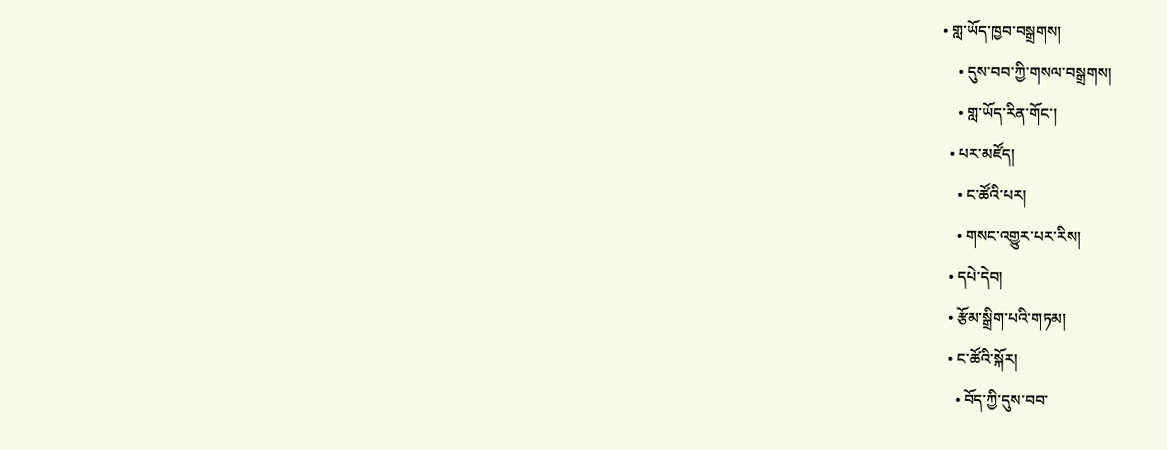• གླ་ཡོད་ཁྱབ་བསྒྲགས།
    • དུས་བབ་ཀྱི་གསལ་བསྒྲགས།
    • གླ་ཡོད་རིན་གོང་།
  • པར་མཛོད།
    • ང་ཚོའི་པར།
    • གསང་འགྱུར་པར་རིས།
  • དཔེ་དེབ།
  • རྩོམ་སྒྲིག་པའི་གཏམ།
  • ང་ཚོའི་སྐོར།
    • བོད་ཀྱི་དུས་བབ་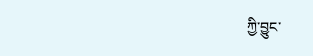ཀྱི་བྱུང་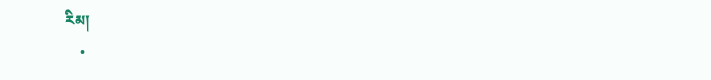རིམ།
    •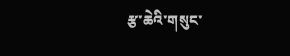རྩ་ཆེའི་གསུང་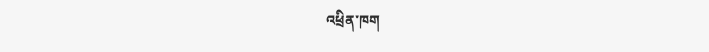འཕྲིན་ཁག